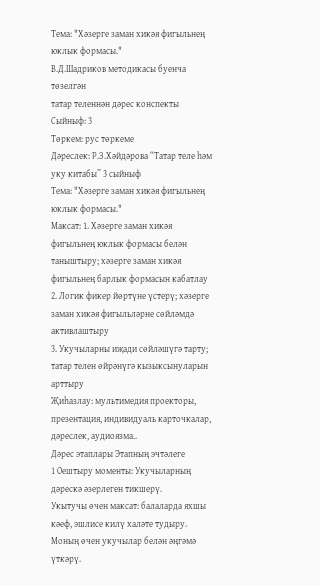Тема: "Хәзерге заман хикәя фигыльнең юклык формасы."
В.Д.Шадриков методикасы буенча төзелгән
татар теленнән дәрес конспекты
Сыйныф: 3
Төркем: рус төркеме
Дәреслек: Р.З.Хәйдәрова “Татар теле һәм уку китабы” 3 сыйныф
Тема: "Хәзерге заман хикәя фигыльнең юклык формасы."
Максат: 1. Хәзерге заман хикәя фигыльнең юклык формасы белән таныштыру; хәзерге заман хикәя фигыльнең барлык формасын кабатлау
2. Логик фикер йөртүне үстерү; хәзерге заман хикәя фигыльләрне сөйләмдә активлаштыру
3. Укучыларны иҗади сөйләшүгә тарту; татар телен өйрәнүгә кызыксынуларын арттыру
Җиһазлау: мультимедия проекторы, презентация, индивидуаль карточкалар, дәреслек, аудиоязма..
Дәрес этаплары Этапның эчтәлеге
1 Оештыру моменты: Укучыларның дәрескә әзерлеген тикшерү.
Укытучы өчен максат: балаларда яхшы кәеф, эшлисе килү халәте тудыру. Моның өчен укучылар белән әңгәмә үткәрү.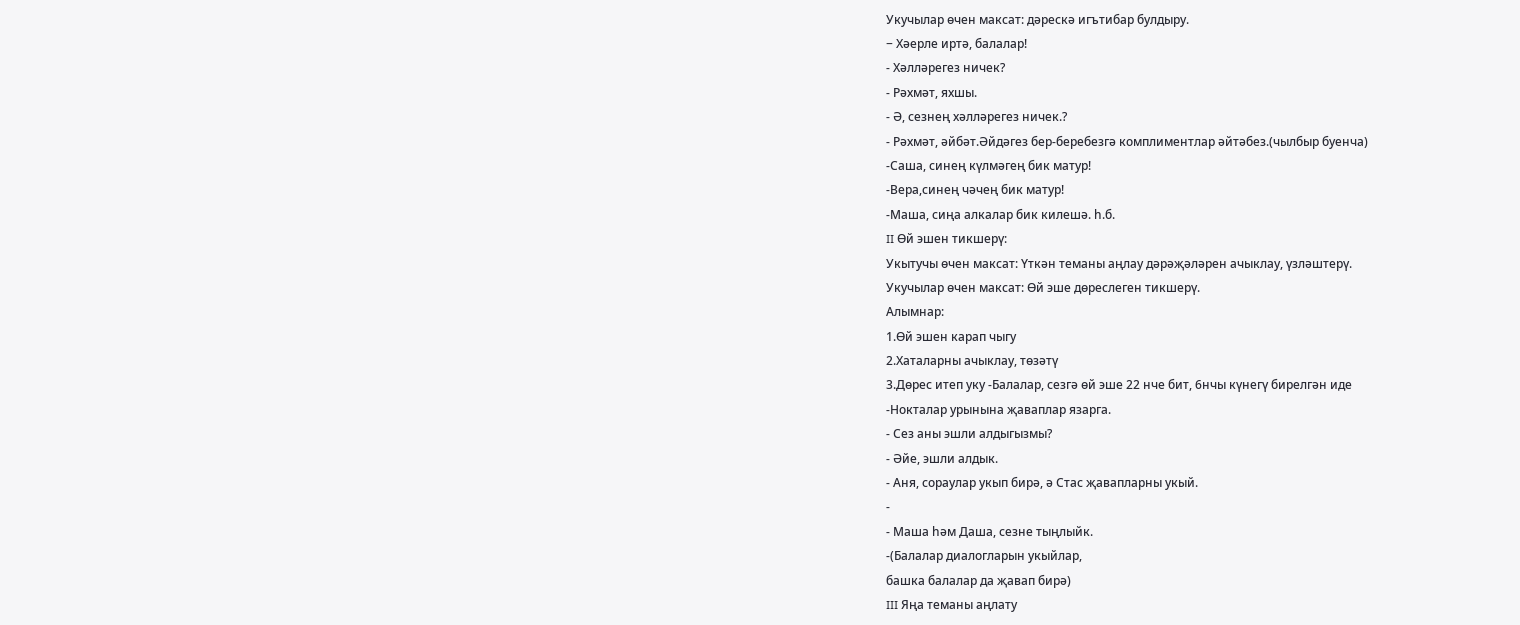Укучылар өчен максат: дәрескә игътибар булдыру.
− Хәерле иртә, балалар!
- Хәлләрегез ничек?
- Рәхмәт, яхшы.
- Ә, сезнең хәлләрегез ничек.?
- Рәхмәт, әйбәт.Әйдәгез бер-беребезгә комплиментлар әйтәбез.(чылбыр буенча)
-Саша, синең күлмәгең бик матур!
-Вера,синең чәчең бик матур!
-Маша, сиңа алкалар бик килешә. һ.б.
II Өй эшен тикшерү:
Укытучы өчен максат: Үткән теманы аңлау дәрәҗәләрен ачыклау, үзләштерү.
Укучылар өчен максат: Өй эше дөреслеген тикшерү.
Алымнар:
1.Өй эшен карап чыгу
2.Хаталарны ачыклау, төзәтү
3.Дөрес итеп уку -Балалар, сезгә өй эше 22 нче бит, 6нчы күнегү бирелгән иде
-Нокталар урынына җаваплар язарга.
- Сез аны эшли алдыгызмы?
- Әйе, эшли алдык.
- Аня, сораулар укып бирә, ә Стас җавапларны укый.
-
- Маша һәм Даша, сезне тыңлыйк.
-(Балалар диалогларын укыйлар,
башка балалар да җавап бирә)
III Яңа теманы аңлату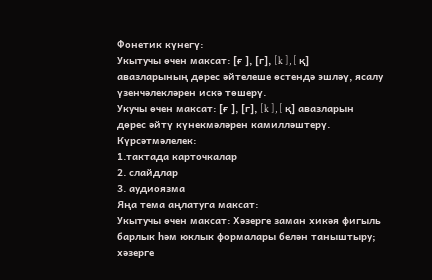Фонетик күнегү:
Укытучы өчен максат: [ғ ], [г], [k ], [ қ] авазларының дөрес әйтелеше өстендә эшләү, ясалу үзенчәлекләрен искә төшерү.
Укучы өчен максат: [ғ ], [г], [k ], [ қ] авазларын дөрес әйтү күнекмәләрен камилләштерү.
Күрсәтмәлелек:
1.тактада карточкалар
2. слайдлар
3. аудиоязма
Яңа тема аңлатуга максат:
Укытучы өчен максат: Хәзерге заман хикәя фигыль барлык һәм юклык формалары белән таныштыру; хәзерге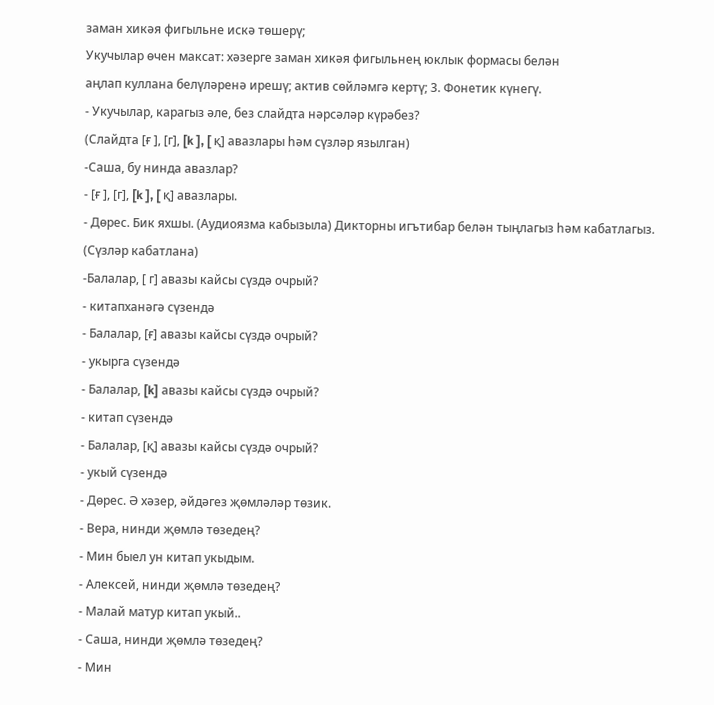заман хикәя фигыльне искә төшерү;
Укучылар өчен максат: хәзерге заман хикәя фигыльнең юклык формасы белән
аңлап куллана белүләренә ирешү; актив сөйләмгә кертү; 3. Фонетик күнегү.
- Укучылар, карагыз әле, без слайдта нәрсәләр күрәбез?
(Слайдта [ғ ], [г], [k ], [ қ] авазлары һәм сүзләр язылган)
-Саша, бу нинда авазлар?
- [ғ ], [г], [k ], [ қ] авазлары.
- Дөрес. Бик яхшы. (Аудиоязма кабызыла) Дикторны игътибар белән тыңлагыз һәм кабатлагыз.
(Сүзләр кабатлана)
-Балалар, [ г] авазы кайсы сүздә очрый?
- китапханәгә сүзендә
- Балалар, [ғ] авазы кайсы сүздә очрый?
- укырга сүзендә
- Балалар, [k] авазы кайсы сүздә очрый?
- китап сүзендә
- Балалар, [қ] авазы кайсы сүздә очрый?
- укый сүзендә
- Дөрес. Ә хәзер, әйдәгез җөмләләр төзик.
- Вера, нинди җөмлә төзедең?
- Мин быел ун китап укыдым.
- Алексей, нинди җөмлә төзедең?
- Малай матур китап укый..
- Саша, нинди җөмлә төзедең?
- Мин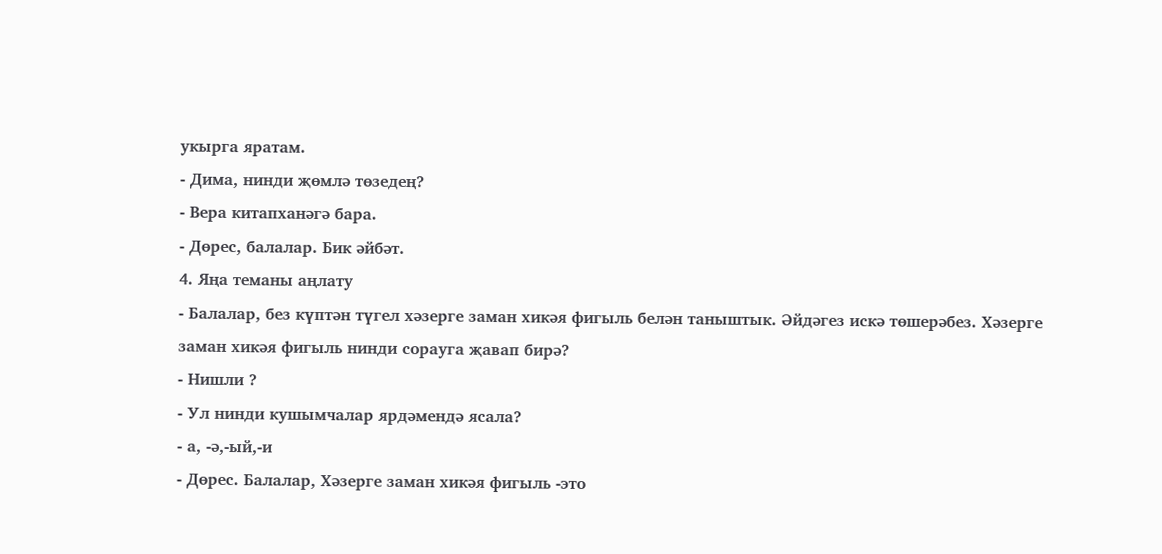укырга яратам.
- Дима, нинди җөмлә төзедең?
- Вера китапханәгә бара.
- Дөрес, балалар. Бик әйбәт.
4. Яңа теманы аңлату
- Балалар, без күптән түгел хәзерге заман хикәя фигыль белән таныштык. Әйдәгез искә төшерәбез. Хәзерге заман хикәя фигыль нинди сорауга җавап бирә?
- Нишли ?
- Ул нинди кушымчалар ярдәмендә ясала?
- а, -ә,-ый,-и
- Дөрес. Балалар, Хәзерге заман хикәя фигыль -это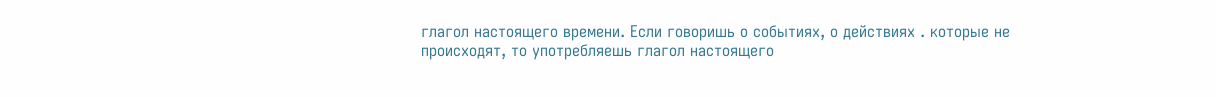глагол настоящего времени. Если говоришь о событиях, о действиях . которые не происходят, то употребляешь глагол настоящего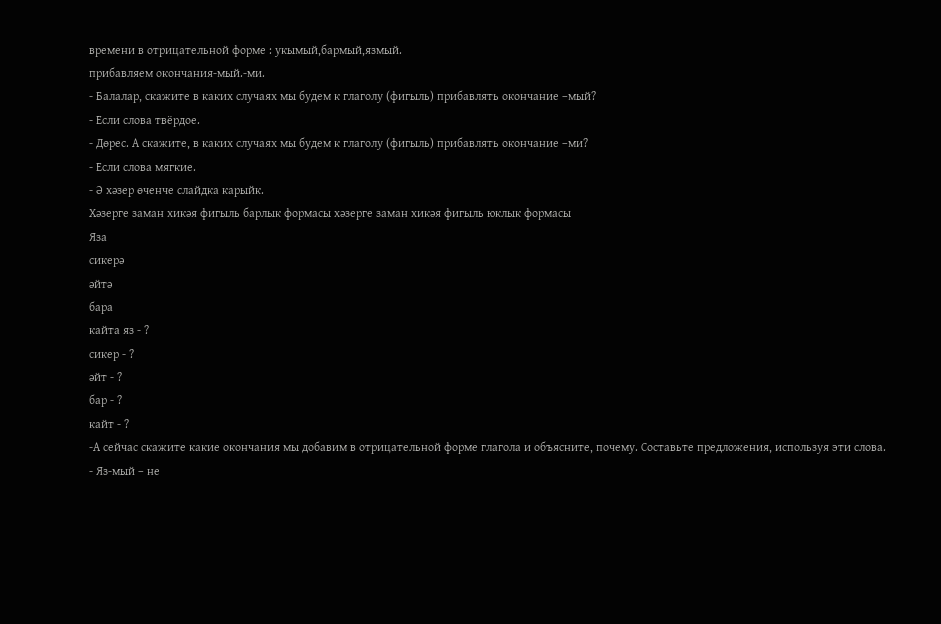времени в отрицательной форме : укымый,бармый,язмый.
прибавляем окончания-мый.-ми.
- Балалар, скажите в каких случаях мы будем к глаголу (фигыль) прибавлять окончание –мый?
- Если слова твёрдое.
- Дөрес. А скажите, в каких случаях мы будем к глаголу (фигыль) прибавлять окончание –ми?
- Если слова мягкие.
- Ә хәзер өченче слайдка карыйк.
Хәзерге заман хикәя фигыль барлык формасы хәзерге заман хикәя фигыль юклык формасы
Яза
сикерә
әйтә
бара
кайта яз - ?
сикер - ?
әйт - ?
бар - ?
кайт - ?
-А сейчас скажите какие окончания мы добавим в отрицательной форме глагола и объясните, почему. Составьте предложения, используя эти слова.
- Яз-мый – не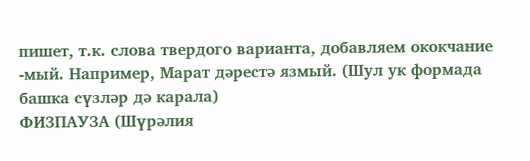пишет, т.к. слова твердого варианта, добавляем ококчание -мый. Например, Марат дәрестә язмый. (Шул ук формада башка сүзләр дә карала)
ФИЗПАУЗА (Шүрәлия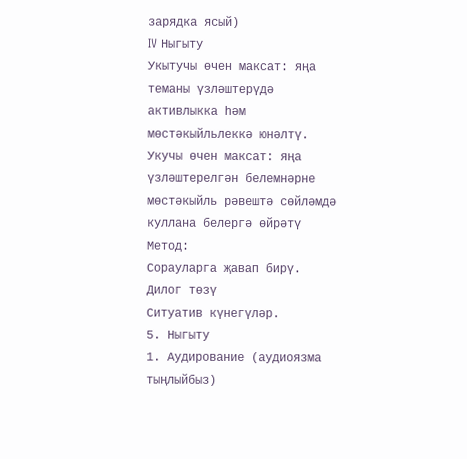зарядка ясый)
IV Ныгыту
Укытучы өчен максат: яңа теманы үзләштерүдә активлыкка һәм мөстәкыйльлеккә юнәлтү.
Укучы өчен максат: яңа үзләштерелгән белемнәрне мөстәкыйль рәвештә сөйләмдә куллана белергә өйрәтү
Метод:
Сорауларга җавап бирү.
Дилог төзү
Ситуатив күнегүләр.
5. Ныгыту
1. Аудирование (аудиоязма тыңлыйбыз)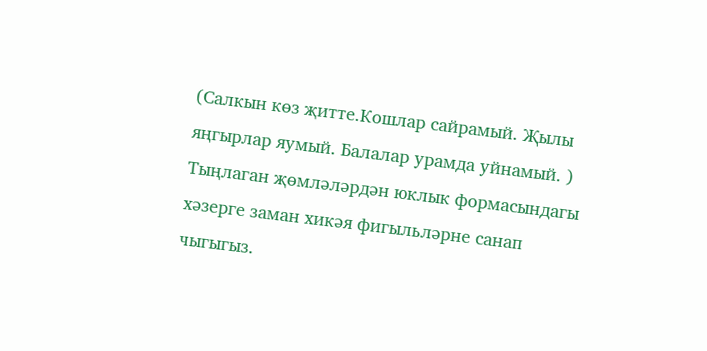(Салкын көз җитте.Кошлар сайрамый. Җылы яңгырлар яумый. Балалар урамда уйнамый. )
Тыңлаган җөмләләрдән юклык формасындагы хәзерге заман хикәя фигыльләрне санап чыгыгыз.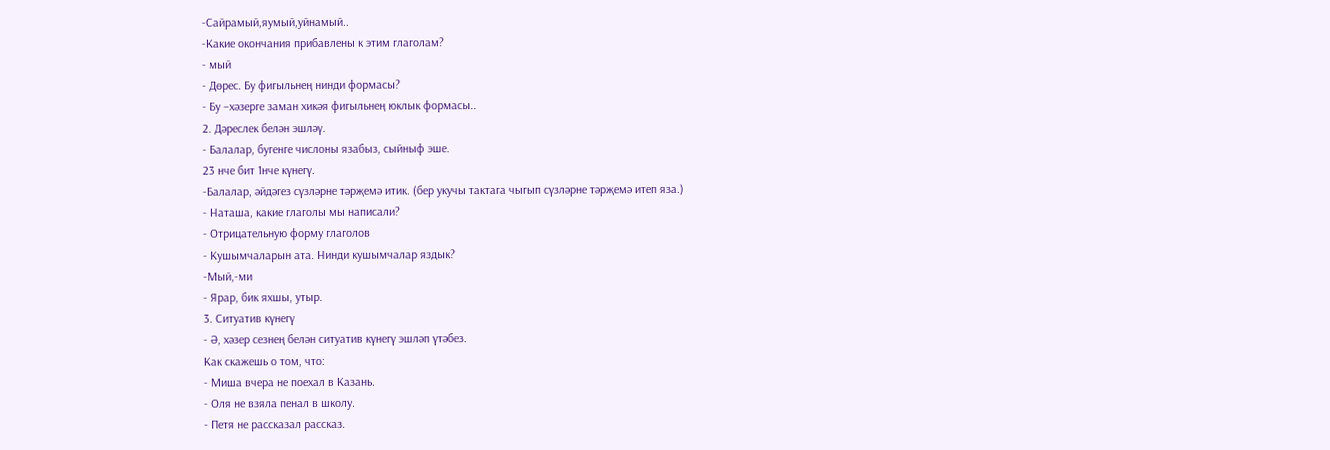-Сайрамый,яумый,уйнамый..
-Какие окончания прибавлены к этим глаголам?
- мый
- Дөрес. Бу фигыльнең нинди формасы?
- Бу –хәзерге заман хикәя фигыльнең юклык формасы..
2. Дәреслек белән эшләү.
- Балалар, бугенге числоны язабыз, сыйныф эше.
23 нче бит 1нче күнегү.
-Балалар, әйдәгез сүзләрне тәрҗемә итик. (бер укучы тактага чыгып сүзләрне тәрҗемә итеп яза.)
- Наташа, какие глаголы мы написали?
- Отрицательную форму глаголов
- Кушымчаларын ата. Нинди кушымчалар яздык?
-Мый,-ми
- Ярар, бик яхшы, утыр.
3. Ситуатив күнегү
- Ә, хәзер сезнең белән ситуатив күнегү эшләп үтәбез.
Как скажешь о том, что:
- Миша вчера не поехал в Казань.
- Оля не взяла пенал в школу.
- Петя не рассказал рассказ.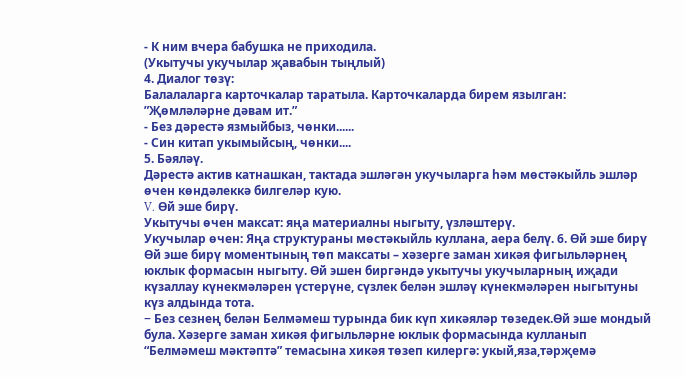- К ним вчера бабушка не приходила.
(Укытучы укучылар җавабын тыңлый)
4. Диалог төзү:
Балалаларга карточкалар таратыла. Карточкаларда бирем язылган: ”Җөмләләрне дәвам ит.”
- Без дәрестә язмыйбыз, чөнки......
- Син китап укымыйсың, чөнки....
5. Бәяләү.
Дәрестә актив катнашкан, тактада эшләгән укучыларга һәм мөстәкыйль эшләр өчен көндәлеккә билгеләр кую.
V. Өй эше бирү.
Укытучы өчен максат: яңа материалны ныгыту, үзләштерү.
Укучылар өчен: Яңа структураны мөстәкыйль куллана, аера белү. 6. Өй эше бирү
Өй эше бирү моментының төп максаты – хәзерге заман хикәя фигыльләрнең юклык формасын ныгыту. Өй эшен биргәндә укытучы укучыларның иҗади күзаллау күнекмәләрен үстерүне, сүзлек белән эшләү күнекмәләрен ныгытуны күз алдында тота.
− Без сезнең белән Белмәмеш турында бик күп хикәяләр төзедек.Өй эше мондый була. Хәзерге заман хикәя фигыльләрне юклык формасында кулланып “Белмәмеш мәктәптә” темасына хикәя төзеп килергә: укый,яза,тәрҗемә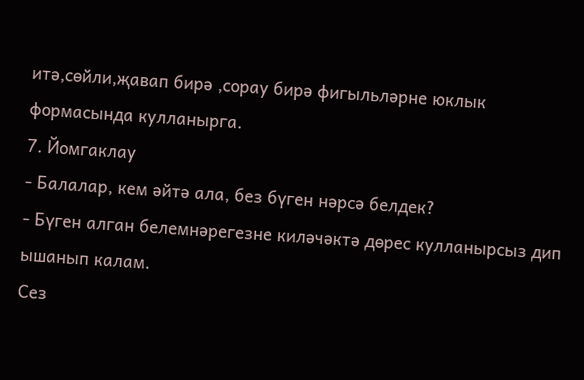итә,сөйли,җавап бирә ,сорау бирә фигыльләрне юклык формасында кулланырга.
7. Йомгаклау
- Балалар, кем әйтә ала, без бүген нәрсә белдек?
- Бүген алган белемнәрегезне киләчәктә дөрес кулланырсыз дип ышанып калам.
Сез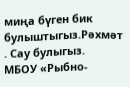миңа бүген бик булыштыгыз.Рәхмәт . Сау булыгыз.
МБОУ «Рыбно-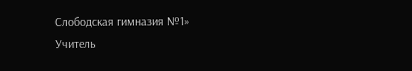Слободская гимназия №1»
Учитель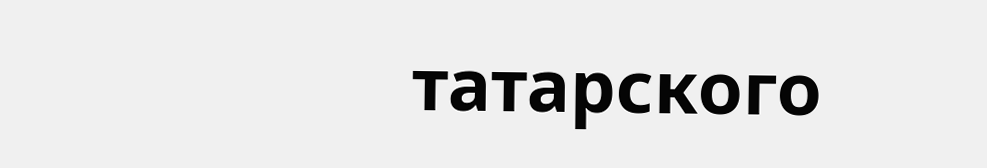татарского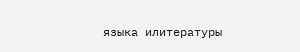языка илитературы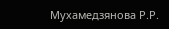Мухамедзянова Р.Р.